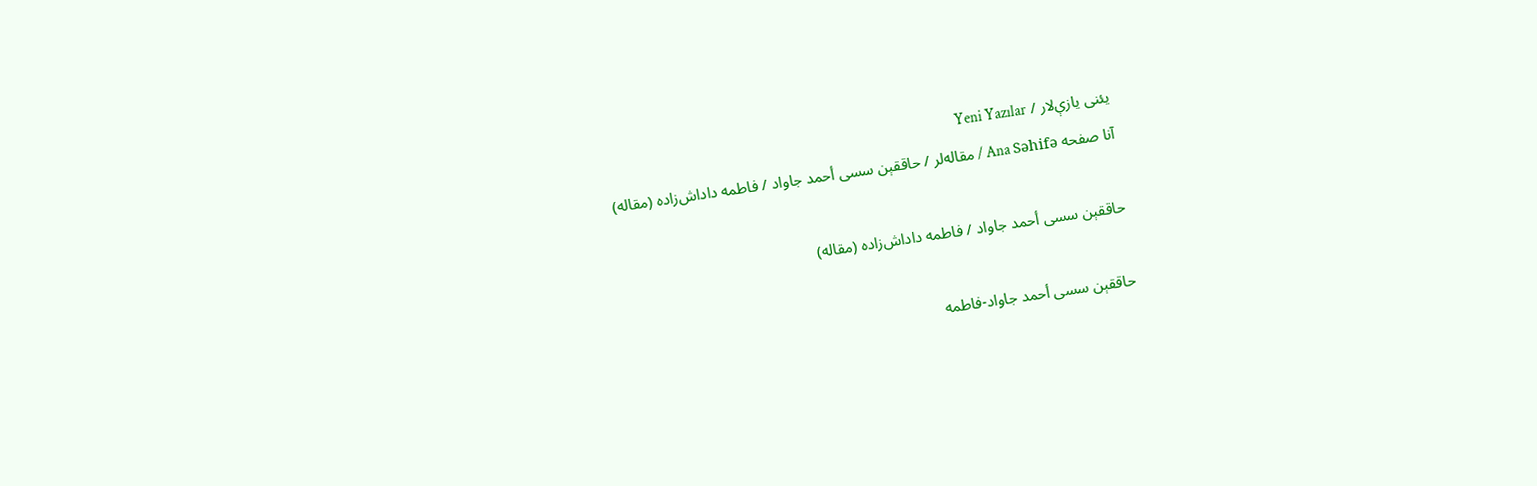یئنی یازې‌لار / Yeni Yazılar
آنا صفحه Ana Səhifə / مقاله‌لر / حاققېن سسی أحمد جاواد / فاطمه داداش‌زاده (مقاله)

حاققېن سسی أحمد جاواد / فاطمه داداش‌زاده (مقاله)

حاققېن سسی أحمد جاواد-فاطمه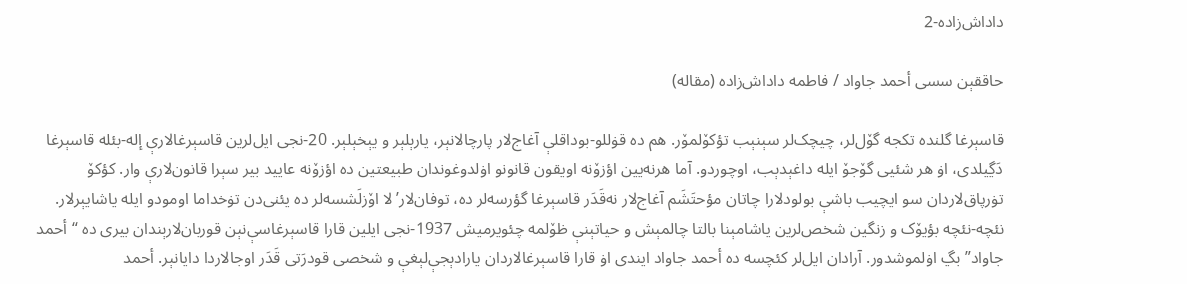داداش‌زاده-2

حاققېن سسی أحمد جاواد / فاطمه داداش‌زاده (مقاله)

قاسېرغا گلنده تکجه گۆل‌لر، چیچک‌لر سېنېب تؤکۆلمۆر. هم ده قۏللو-بوداقلې آغاج‌لار پارچالانېر، یارېلېر و یېخېلېر. 20-نجی ایل‌لرین قاسېرغالارې إله-بئله قاسېرغا دَڲیلدی، اۏ هر شئیی گۆجۆ ایله داغېدېب، اوچوردو. آما هرنه‌یین اؤزۆنه اویقون قانونو اۏلدوغوندان طبیعتین ده اؤزۆنه عایید بیر سېرا قانون‌لارې وار. کؤکۆ تۏرپاق‌لاردان سو ایچیب باشې بولودلارا چاتان مؤحتَشَم آغاج‌لار نه‌قَدَر قاسېرغا گؤرسه‌لر ده، توفان‌لار’لا اۆزلَشسه‌لر ده یئنی‌دن تۏخداما اومودو ایله یاشایېرلار. نئچه-نئچه بؤیۆک و زنگین شخص‌لرین یاشامېنا بالتا چالمېش و حیاتېنې ظۆلمه چئویرمیش 1937-نجی ایلین قارا قاسېرغاسې‌نېن قوربان‌لارېندان بیری ده “أحمد جاواد” بڲ اۏلموشدور. آرادان ایل‌لر کئچسه ده أحمد جاواد ایندی اۏ قارا قاسېرغالاردان یارادېجې‌لېغې و شخصی قودرَتی قَدَر اوجالاردا دایانېر. أحمد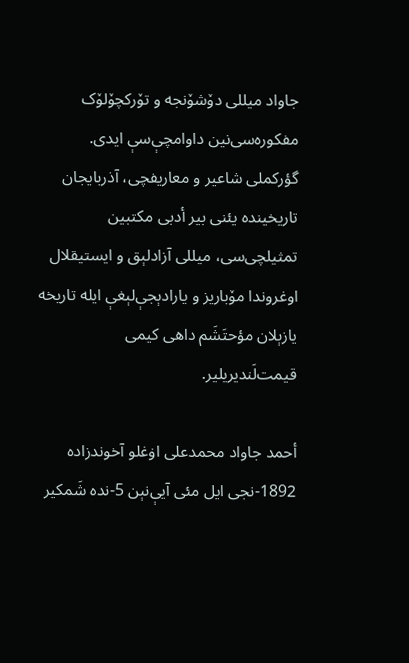جاواد میللی دۆشۆنجه و تۆرکچۆلۆک مفکوره‌سی‌نین داوامچې‌سې ایدی. گؤرکملی شاعیر و معاریفچی، آذربایجان تاریخینده یئنی بیر أدبی مکتبین تمثیلچی‌سی، میللی آزادلېق و ایستیقلال اوغروندا مۆباریز و یارادېجې‌لېغې ایله تاریخه یازېلان مؤحتَشَم داهی کیمی قیمت‌لَندیریلیر.

أحمد جاواد محمدعلی اۏغلو آخوندزاده 1892-نجی ایل مئی آیې‌نېن 5-نده شَمکیر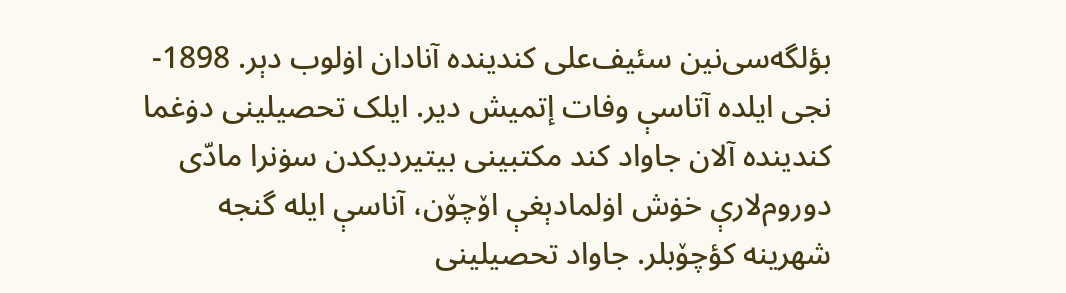بؤلگه‌سی‌نین سئیف‌علی کندینده آنادان اۏلوب دېر. 1898-نجی ایلده آتاسې وفات إتمیش دیر. ایلک تحصیلینی دۏغما کندینده آلان جاواد کند مکتبینی بیتیردیکدن سۏنرا مادّی دوروم‌لارې خۏش اۏلمادېغې اۆچۆن، آناسې ایله گنجه شهرینه کؤچۆبلر. جاواد تحصیلینی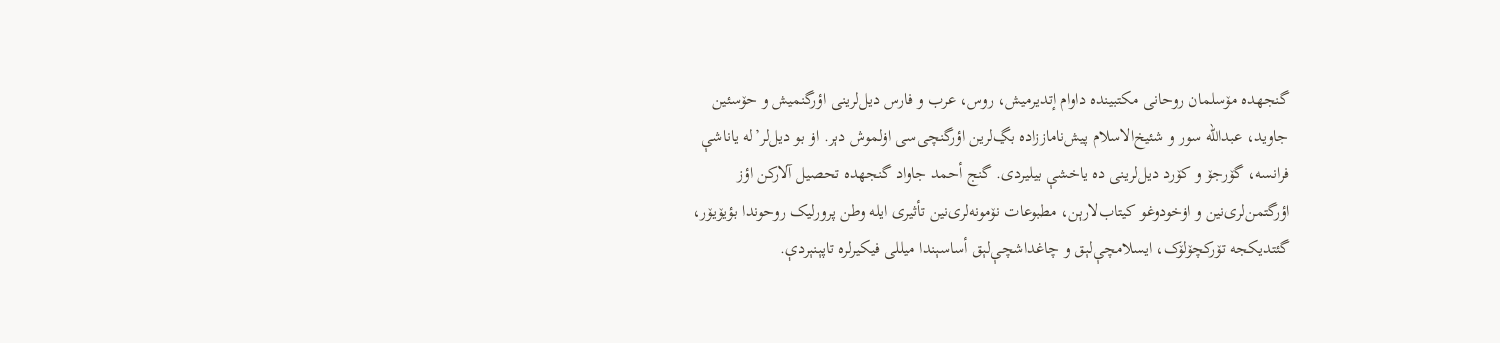گنجهده مۆسلمان روحانی مکتبینده داوام إتدیرمیش، روس، عرب و فارس دیل‌لرینی اؤرگنمیش و حۆسئین جاوید، عبدالله سور و شئیخ‌الاسلام پیش‌ناماززاده بڲ‌لرین اؤرگنچی‌سی اۏلموش دېر. اۏ بو دیل‌لر’له یاناشې فرانسه، گۆرجۆ و کۆرد دیل‌لرینی ده یاخشې بیلیردی. گنج أحمد جاواد گنجهده تحصیل آلارکن اؤز اؤرگتمن‌لری‌نین و اۏخودوغو کیتاب‌لارېن، مطبوعات نۆمونه‌لری‌نین تأثیری ایله وطن پرورلیک روحوندا بؤیۆیۆر، گئتدیکجه تۆرکچۆلۆک، ایسلامچې‌لېق و چاغداشچې‌لېق أساسېندا میللی فیکیرلره تاپېنېردې.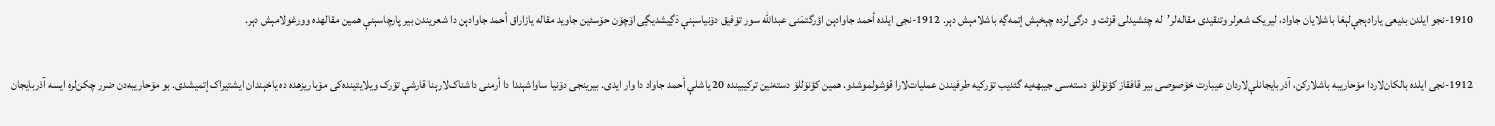1910-نجو ایلدن بدیعی یارادېجې‌لېغا باشلایان جاواد، لیریک شعرلر وتنقیدی مقاله‌لر’له چئشیدلی قزئت و درگی‌لرده چېخېش إتمه‌ڲه باشلامېش دېر. 1912-نجی ایلده أحمد جاوادېن اؤرگتمَنی عبدالله سور تۏفیق دۆنیاسېنې دَڲیشدیڲی اۆچۆن حۆسئین جاوید مقاله یازاراق أحمد جاوادېن دا شعریندن بیر پارچاسېنې همین مقالهده وورغولامېش دېر.

1912-نجی ایلده بالکان‌لاردا مۆحاریبه باشلارکن، آذربایجانلې‌لاردان عیبارت خۆصوصی بیر قافقاز کؤنۆللۆ دسته‌سی جیبهه‌یه گئدیب تۆرکیه طرفیندن عملیات‌لارا قۏشولموشدو. همین کؤنۆللۆ دسته‌نین ترکیبینده 20 یاشلې أحمد جاواد دا وار ایدی. بیرینجی دۆنیا ساواشېندا دا أرمنی داشناک‌لارېنا قارشې تۆرک ویلایتینده‌کی مۆباریزهده ده یاخېندان ایشتیراک إتمیشدی. بو مۆحاریبه‌دن ضرر چکن‌لره ایسه آذربایجان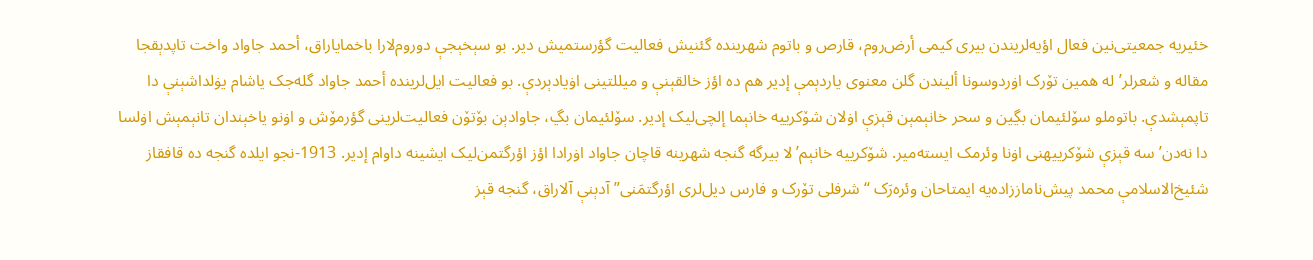خئیریه جمعیتی‌نین فعال اؤیه‌لریندن بیری کیمی أرض‌روم، قارص و باتوم شهرینده گئنیش فعالیت گؤرستمیش دیر. بو سېخېجې دوروم‌لارا باخمایاراق، أحمد جاواد واخت تاپدېقجا مقاله و شعرلر’له همین تۆرک اۏردوسونا ألیندن گلن معنوی یاردېمې إدیر هم ده اؤز خالقېنې و میللتینی اۏیادېردې. بو فعالیت ایل‌لرینده أحمد جاواد گله‌جک یاشام یۏلداشېنې دا تاپمېشدې. باتوملو سۆلئیمان بڲین و سحر خانېمېن قېزې اۏلان شۆکرییه خانېما إلچی‌لیک إدیر. سۆلئیمان بڲ، جاوادېن بۆتۆن فعالیت‌لرینی گؤرمۆش و اۏنو یاخېندان تانېمېش اۏلسا دا نه‌دن’سه قېزې شۆکرییهنی اۏنا وئرمک ایسته‌میر. شۆکرییه خانېم’لا بیرگه گنجه شهرینه قاچان جاواد اۏرادا اؤز اؤرگتمن‌لیک ایشینه داوام إدیر. 1913-نجو ایلده گنجه ده قافقاز شئیخ‌الاسلامې محمد پیش‌ناماززاده‌یه ایمتاحان وئره‌رَک “شرفلی تۆرک و فارس دیل‌لری اؤرگتمَنی” آدېنې آلاراق، گنجه قېز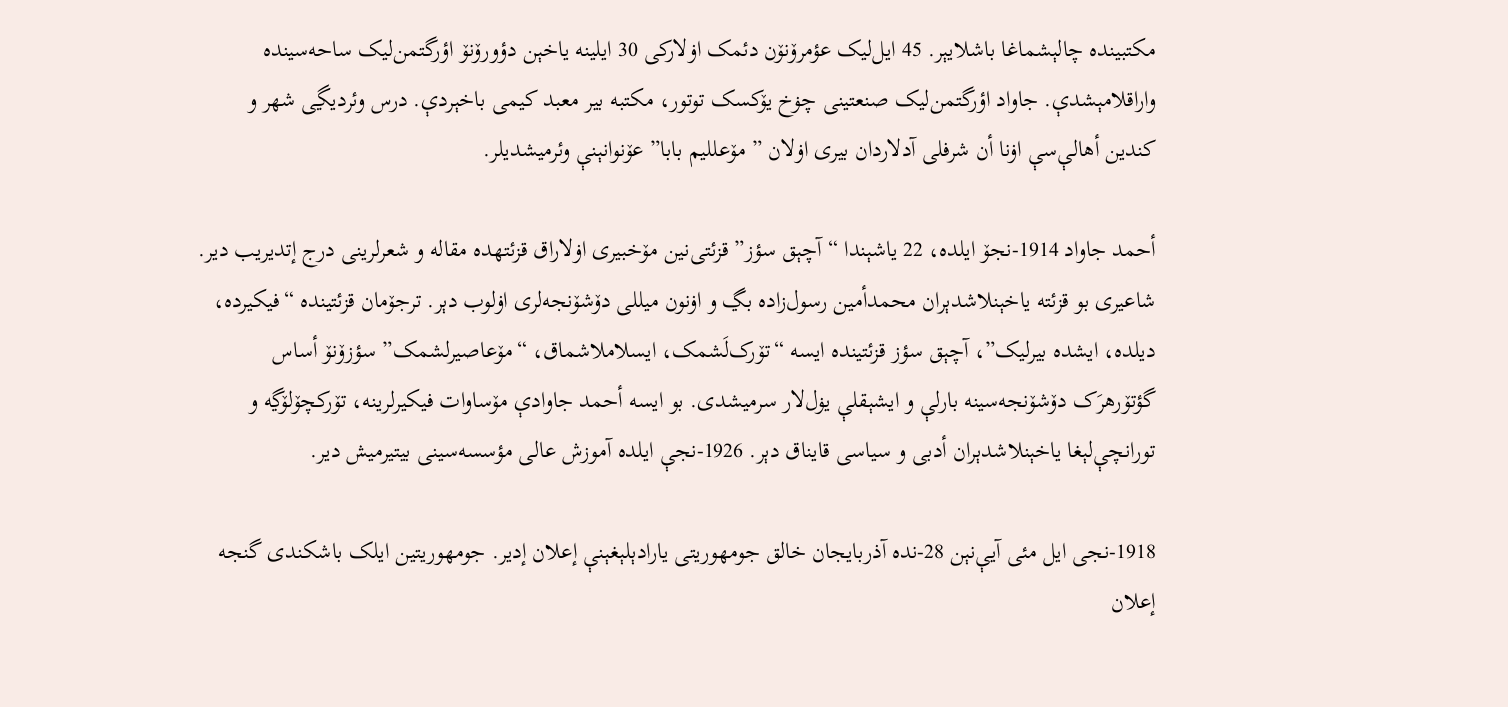مکتبینده چالېشماغا باشلایېر. 45 ایل‌لیک عؤمرۆنۆن دئمک اۏلارکی 30 ایلینه یاخېن دؤورۆنۆ اؤرگتمن‌لیک ساحه‌سینده واراقلامېشدې. جاواد اؤرگتمن‌لیک صنعتینی چۏخ یۆکسک توتور، مکتبه بیر معبد کیمی باخېردې. درس وئردیڲی شهر و کندین أهالې‌سې اۏنا أن شرفلی آدلاردان بیری اۏلان ” مۆعللیم بابا” عۆنوانېنې وئرمیشدیلر.

أحمد جاواد 1914-نجۆ ایلده، 22 یاشېندا “آچېق سؤز” قزئتی‌نین مۆخبیری اۏلاراق قزئتهده مقاله و شعرلرینی درج إتدیریب دیر. شاعیری بو قزئته یاخېنلاشدېران محمدأمین رسول‌زاده بڲ و اۏنون میللی دۆشۆنجه‌لری اۏلوب دېر. ترجۆمان قزئتینده “فیکیرده، دیلده، ایشده بیرلیک”، آچېق سؤز قزئتینده ایسه “تۆرک‌لَشمک، ایسلاملاشماق، “مۆعاصیرلشمک” سؤزۆنۆ أساس گؤتۆرهرَک دۆشۆنجه‌سینه بارلې و ایشېقلې یۏل‌لار سرمیشدی. بو ایسه أحمد جاوادې مۆساوات فیکیرلرینه، تۆرکچۆلۆڲه و تورانچې‌لېغا یاخېنلاشدېران أدبی و سیاسی قایناق دېر. 1926-نجې ایلده آموزش عالی مؤسسه‌سینی بیتیرمیش دیر.

1918-نجی ایل مئی آیې‌نېن 28-نده آذربایجان خالق جومهوریتی یارادېلېغېنې إعلان إدیر. جومهوریتین ایلک باشکندی گنجه إعلان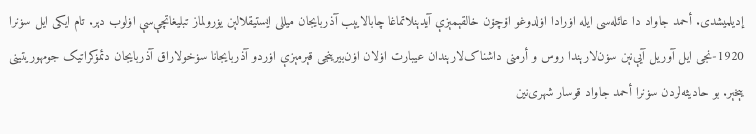إدیلمیشدی. أحمد جاواد دا عائله‌سی ایله اۏرادا اۏلدوغو اۆچۆن خالقېمېزې آیدېنلاتماغا چابالایېب آذربایجان میللی ایستیقلالېن یۏرولماز تبلیغاتچې‌سې اۏلوب دېر. تام ایکی ایل سۏنرا 1920-نجی ایل آوریل آیې‌نېن سۏن‌لارېندا روس و أرمنی داشناک‌لارېندان عیبارت اۏلان اۏن‌بیرینجی قېرمېزې اۏردو آذربایجانا سۏخولاراق آذربایجان دئمۏکراتیک جومهوریتینی یېخېر. بو حادیثه‌لردن سۏنرا أحمد جاواد قوسار شهری‌نین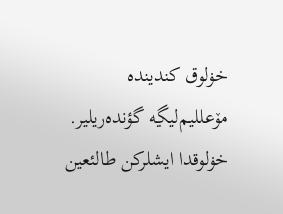خۏلوق کندینده مۆعللیم‌لیڲه گؤنده‌ریلیر. خۏلوقدا ایشلرکن طالئعین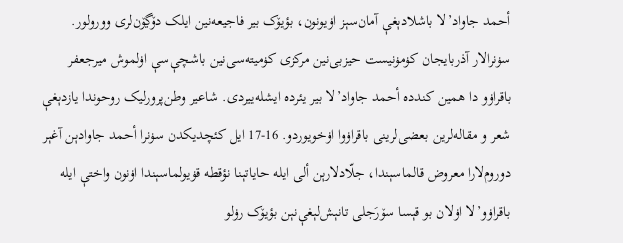أحمد جاواد’لا باشلادېغې آمان‌سېز اۏیونون، بؤیۆک بیر فاجیعه‌نین ایلک دۆڲۆن‌لری وورولور. سۏنرالار آذربایجان کۏمۏنیست حیزبی‌نین مرکزی کۏمیته‌سی‌نین باشچې‌سې اۏلموش میرجعفر باقراۏو دا همین کندده أحمد جاواد’لا بیر یئرده ایشله‌ییردی. شاعیر وطن‌پرورلیک روحوندا یازدېغې شعر و مقاله‌لرین بعضی‌لرینی باقراۏوا اۏخویوردو. 16-17 ایل کئچدیکدن سۏنرا أحمد جاوادېن آغېر دوروم‌لارا معروض قالماسېندا، جلّادلارېن ألی ایله حایاتېنا نؤقطه قۏیولماسېندا اۏنون واختې ایله باقراۏو’لا اۏلان بو قېسا سۆرَجلی تانېش‌لېغې‌نېن بؤیۆک رۏلو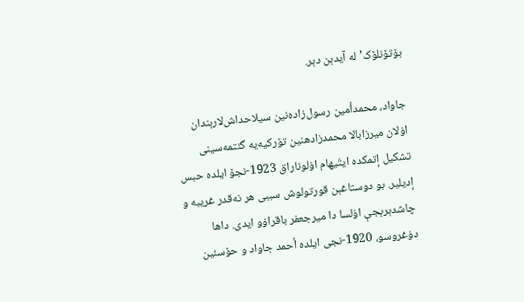بۆتۆنلۆک’له آیدېن دېر.

جاواد، محمدأمین رسول‌زاده‌نین سیلاحداش‌لارېندان اۏلان میرزابالا محمدزادهنین تۆرکیه‌یه گئتمه‌سینی تشکیل إتمکده ایتّیهام اۏلوناراق 1923-نجۆ ایلده حبس إدیلیر. بو دوستاغېن قورتولوش سببی هر نه‌قدر غریبه و چاشدېرېجې اۏلسا دا میرجعفر باقراۏو ایدی. داها دۏغروسو، 1920-نجی ایلده أحمد جاواد و حۆسئین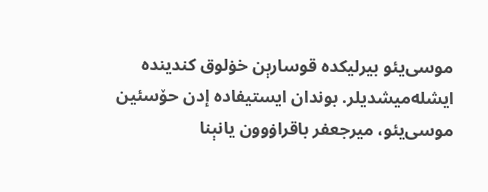موسی‌یئو بیرلیکده قوسارېن خۏلوق کندینده ایشله‌میشدیلر. بوندان ایستیفاده إدن حۆسئین موسی‌یئو، میرجعفر باقراۏوون یانېنا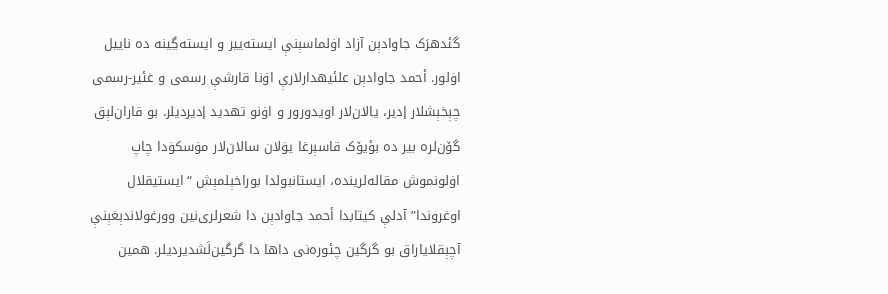گئدهرَک جاوادېن آزاد اۏلماسېنې ایسته‌ییر و ایسته‌ڲینه ده ناییل اۏلور. أحمد جاوادېن علئیهدارلارې اۏنا قارشې رسمی و غئیر-رسمی چېخېشلار إدیر، یالان‌لار اویدورور و اۏنو تهدید إدیردیلر. بو قاران‌لېق گۆن‌لره بیر ده بؤیۆک قاسېرغا یۏلان سالان‌لار مۏسکۏدا چاپ اۏلونموش مقاله‌لرینده، ایستانبولدا بوراخېلمېش “ایستیقلال اوغروندا” آدلې کیتابدا أحمد جاوادېن دا شعرلری‌نین وورغولاندېغېنې آچېقلایاراق بو گرگین چئوره‌نی داها دا گرگین‌لَشدیردیلر. همین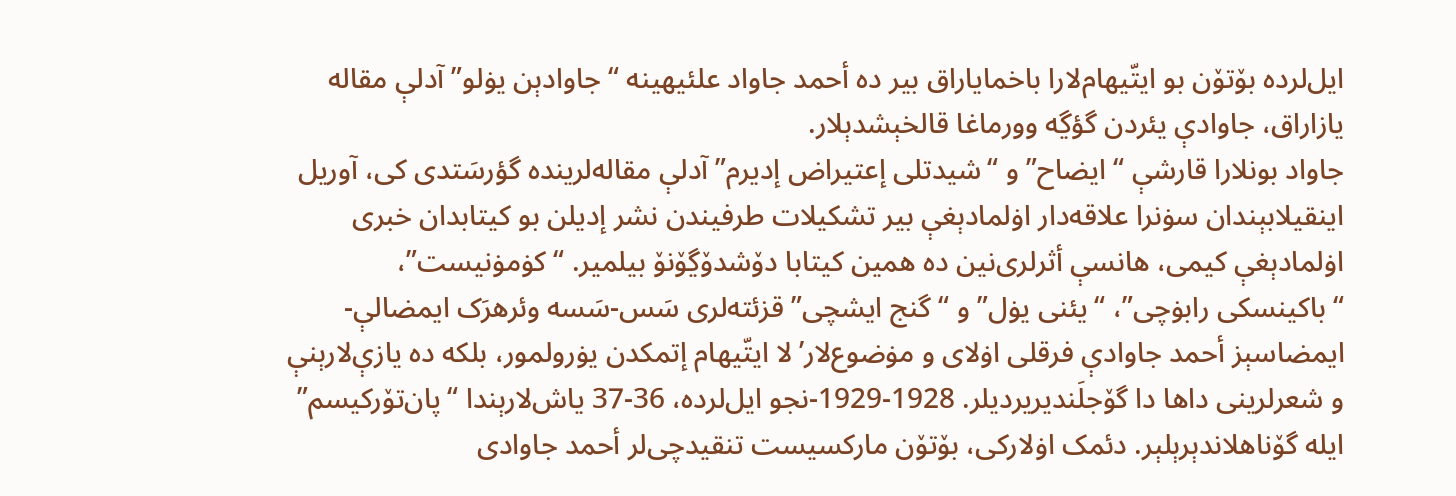ایل‌لرده بۆتۆن بو ایتّیهام‌لارا باخمایاراق بیر ده أحمد جاواد علئیهینه “جاوادېن یۏلو” آدلې مقاله یازاراق، جاوادې یئردن گؤڲه وورماغا قالخېشدېلار.
جاواد بونلارا قارشې “ایضاح” و “شیدتلی إعتیراض إدیرم” آدلې مقاله‌لرینده گؤرسَتدی کی، آوریل اینقیلابېندان سۏنرا علاقه‌دار اۏلمادېغې بیر تشکیلات طرفیندن نشر إدیلن بو کیتابدان خبری اۏلمادېغې کیمی، هانسې أثرلری‌نین ده همین کیتابا دۆشدۆڲۆنۆ بیلمیر. “کۏمۏنیست”، “باکینسکی رابۏچی”، “یئنی یۏل” و “گنج ایشچی” قزئته‌لری سَس-سَسه وئرهرَک ایمضالې-ایمضاسېز أحمد جاوادې فرقلی اۏلای و مۏضوع‌لار’لا ایتّیهام إتمکدن یۏرولمور، بلکه ده یازې‌لارېنې و شعرلرینی داها دا گۆجلَندیریردیلر. 1928-1929-نجو ایل‌لرده، 36-37 یاش‌لارېندا “پان‌تۆرکیسم” ایله گۆناهلاندېرېلېر. دئمک اۏلارکی، بۆتۆن مارکسیست تنقیدچی‌لر أحمد جاوادی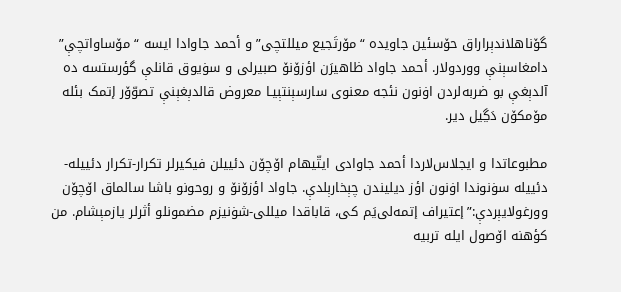گۆناهلاندېراراق حۆسئین جاویده “مۆرتَجیع میللتچی” و أحمد جاوادا ایسه “مۆساواتچې” دامغاسېنې ووردولار. أحمد جاواد ظاهیرَن اؤزۆنۆ صبیرلی و سۏیوق قانلې گؤرستسه ده آلدېغې بو ضربه‌لردن اۏنون نئجه معنوی سارسېنتېیـا معروض قالدېغېنې تصوّۆر إتمک بئله مۆمکۆن دَڲیل دیر.

مطبوعاتدا و ایجلاس‌لاردا أحمد جاوادی ایتّیهام اۆچۆن دئییلن فیکیرلر تکرار-تکرار دئییله-دئییله سۏنوندا اۏنون اؤز دیلیندن چېخارېلدې. جاواد اؤزۆنۆ و روحونو باشا سالماق اۆچۆن وورغولایېردې:”إعتیراف إتمه‌لی‌یَم کی، قاباقدا میللی-شۏنیزم مضمونلو أثرلر یازمېشام. من کؤهنه اۆصول ایله تربیه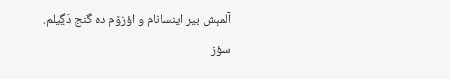آلمېش بیر اینسانام و اؤزۆم ده گنج دَڲیلم. سؤز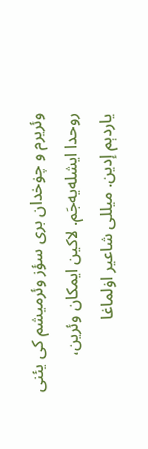وئریرم و چۏخدان بری سؤز وئرمیشم کی یئنی روحدا ایشله‌یه‌جَم. لاکین ایمکان وئرین، یاردېم إدین. میللی شاعیر اۏلماغا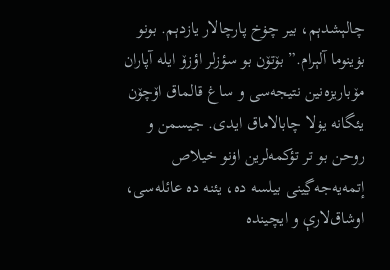چالېشدېم، بیر چۏخ پارچالار یازدېم. بونو بۏینوما آلېرام.” بۆتۆن بو سؤزلر اؤزۆ ایله آپاران مۆباریزه‌نین نتیجه‌سی و ساغ قالماق اۆچۆن یئگانه یۏلا چابالاماق ایدی. جیسمن و روحن بو تر تؤکمه‌لرین اۏنو خیلاص إتمه‌یه‌جه‌ڲینی بیلسه ده، یئنه ده عائله‌سی، اوشاق‌لارې و ایچینده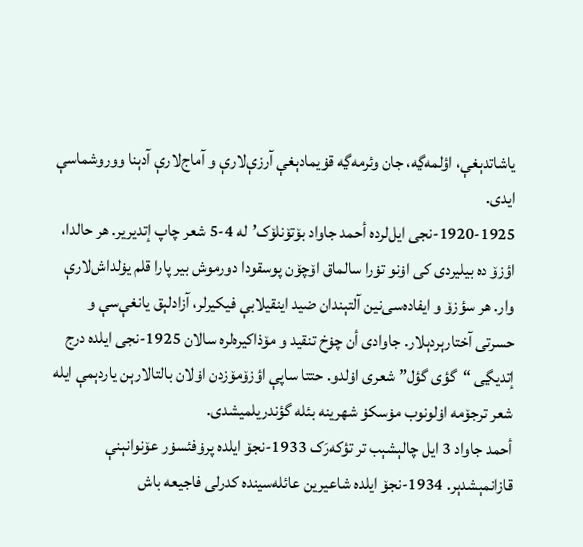یاشاتدېغې، اؤلمه‌ڲه، جان وئرمه‌ڲه قۏیمادېغې آرزې‌لارې و آماج‌لارې آدېنا ووروشماسې ایدی.
1920-1925-نجی ایل‌لرده أحمد جاواد بۆتۆنلۆک’له 4-5 شعر چاپ إتدیریر. هر حالدا، اؤزۆ ده بیلیردی کی اۏنو تۏرا سالماق اۆچۆن پوسقودا دورموش بیر پارا قلم یۏلداش‌لارې وار. هر سؤزۆ و ایفاده‌سی‌نین آلتېندان ضید اینقیلابې فیکیرلر، آزادلېق یانغې‌سې و حسرتی آختارېردېلار. جاوادی أن چۏخ تنقید و مۆذاکیره‌لره سالان 1925-نجی ایلده درج إتدیڲی “گؤی گؤل” شعری اۏلدو. حتتا ساپې اؤزۆمۆزدن اۏلان بالتالارېن یاردېمې ایله شعر ترجۆمه اۏلونوب مۏسکۏ شهرینه بئله گؤندریلمیشدی.
أحمد جاواد 3 ایل چالېشېب تر تؤکه‌رَک 1933-نجۆ ایلده پرۏفئسۏر عۆنوانېنې قازانمېشدېر. 1934-نجۆ ایلده شاعیرین عائله‌سینده کدرلی فاجیعه باش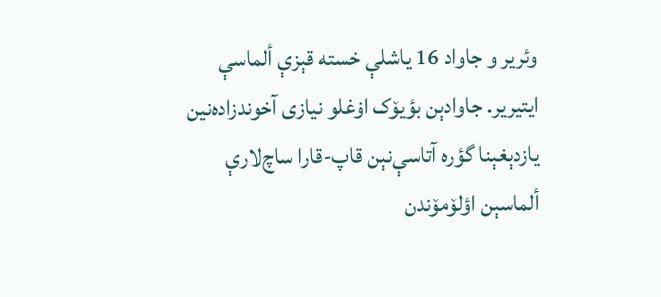وئریر و جاواد 16 یاشلې خسته قېزې ألماسې ایتیریر. جاوادېن بؤیۆک اۏغلو نیازی آخوندزاده‌نین یازدېغېنا گؤره آتاسې‌نېن قاپ-قارا ساچ‌لارې ألماسېن اؤلۆمۆندن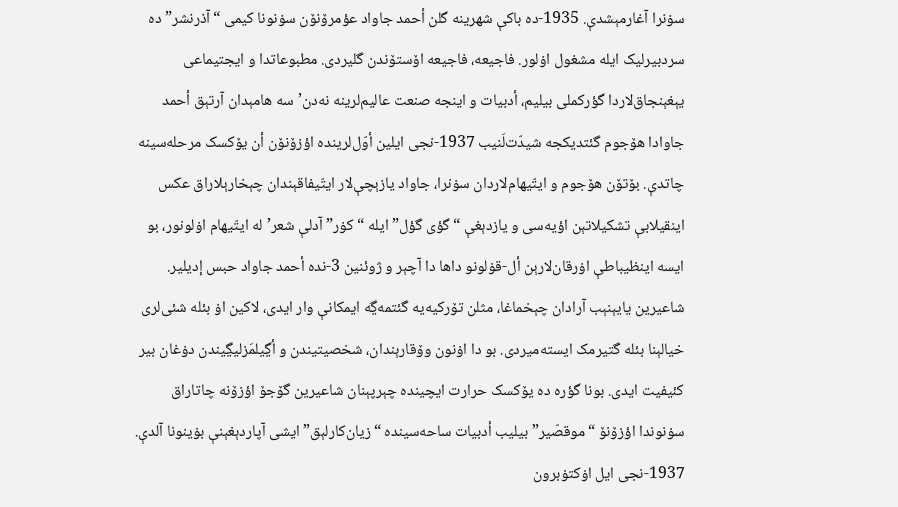سۏنرا آغارمېشدې. 1935-ده باکې شهرینه گلن أحمد جاواد عؤمرۆنۆن سۏنونا کیمی “آذرنشر”ده سردبیرلیک ایله مشغول اۏلور. فاجیعه، فاجیعه اۆستۆندن گلیردی. مطبوعاتدا و ایجتیماعی یېغېنجاق‌لاردا گؤرکملی بیلیم، أدبیات و اینجه صنعت عالیم‌لرینه نه‌دن’سه هامېدان آرتېق أحمد جاوادا هۆجوم گئتدیکجه شیدّت‌لَنیب 1937-نجی ایلین أوّل‌لرینده اؤزۆنۆن أن یۆکسک مرحله‌سینه چاتدې. بۆتۆن هۆجوم و ایتّیهام‌لاردان سۏنرا، جاواد یازېچې‌لار ایتّیفاقېندان چېخارېلاراق عکس اینقیلابې تشکیلاتېن اؤیه‌سی و یازدېغې “گؤی گؤل” ایله “کۏر” آدلې شعر’له ایتّیهام اۏلونور، بو ایسه اینظیباطې اۏرقان‌لارېن أل-قۏلونو داها دا آچېر و ژوئنین 3-نده أحمد جاواد حبس إدیلیر. شاعیرین یایېنېب آرادان چېخماغا، مثلن تۆرکیه‌یه گئتمه‌ڲه ایمکانې وار ایدی، لاکین اۏ بئله شئی‌لری خیالېنا بئله گتیرمک ایسته‌میردی. بو دا اۏنون وۆقارېندان، شخصیتیندن و أڲیلمَزلیڲیندن دۏغان بیر کئیفیت ایدی. بونا گؤره ده یۆکسک حرارت ایچینده چېرپېنان شاعیرین گۆجۆ اؤزۆنه چاتاراق سۏنوندا اؤزۆنۆ “موقصّیر” بیلیب أدبیات ساحه‌سینده “زیان‌کارلېق” ایشی آپاردېغېنې بۏینونا آلدې. 1937-نجی ایل اۏکتۏبرون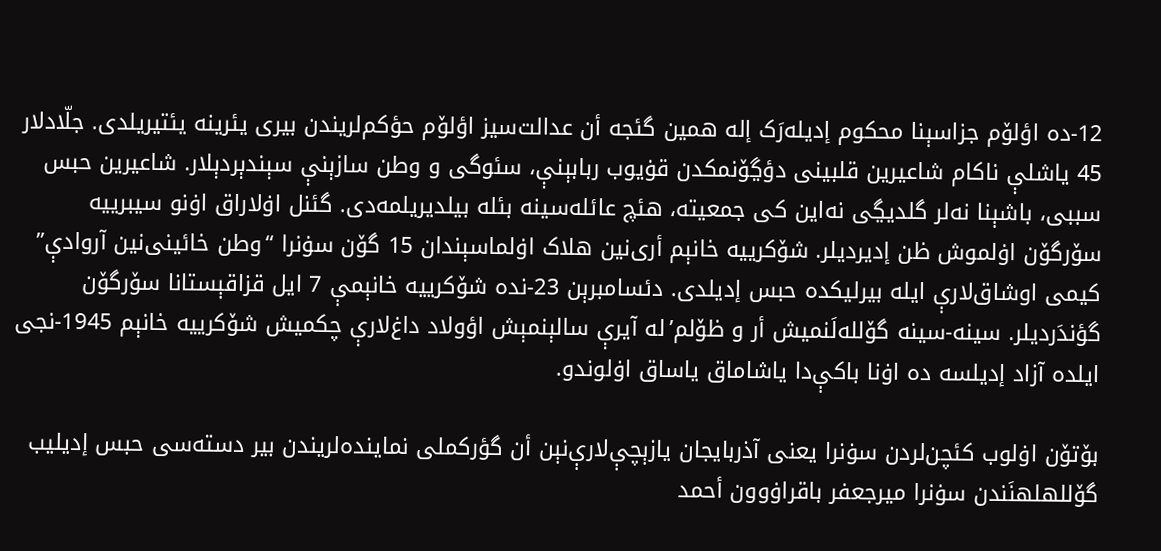12-ده اؤلۆم جزاسېنا محکوم إدیله‌رَک إله همین گئجه أن عدالت‌سیز اؤلۆم حؤکم‌لریندن بیری یئرینه یئتیریلدی. جلّادلار 45 یاشلې ناکام شاعیرین قلبینی دؤڲۆنمکدن قۏیوب ربابېنې، سئوگی و وطن سازېنې سېندېردېلار. شاعیرین حبس سببی، باشېنا نه‌لر گلدیڲی نه‌این کی جمعیته، هئچ عائله‌سینه بئله بیلدیریلمه‌دی. گئنل اۏلاراق اۏنو سیبرییه سۆرگۆن اۏلموش ظن إدیردیلر. شۆکرییه خانېم أری‌نین هلاک اۏلماسېندان 15 گۆن سۏنرا “وطن خائینی‌نین آروادې” کیمی اوشاق‌لارې ایله بیرلیکده حبس إدیلدی. دئسامبرېن 23-نده شۆکرییه خانېمې 7 ایل قزاقېستانا سۆرگۆن گؤندَردیلر. سینه-سینه گۆلله‌لَنمیش أر و ظۆلم’له آیرې سالېنمېش اؤولاد داغ‌لارې چکمیش شۆکرییه خانېم 1945-نجی ایلده آزاد إدیلسه ده اۏنا باکې‌دا یاشاماق یاساق اۏلوندو.

بۆتۆن اۏلوب کئچن‌لردن سۏنرا یعنی آذربایجان یازېچې‌لارې‌نېن أن گؤرکملی نماینده‌لریندن بیر دسته‌سی حبس إدیلیب گۆللهلهنَندن سۏنرا میرجعفر باقراۏوون أحمد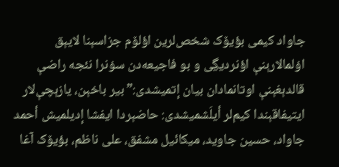جاواد کیمی بؤیۆک شخص‌لرین اؤلۆم جزاسېنا لایېق اۏلمالارېنې اؤنردیڲی و بو فاجیعه‌دن سۏنرا نئجه راضې قالدېغېنې اوتانمادان بیان إتمیشدی:”بیر باخېن، یازېچې‌لار ایتیفاقېندا کیم‌لر أیلَشمیشدی: حاضېردا ایفشا إدیلمیش أحمد جاواد، حسین جاوید، میکائیل مشفق، علی ناظم، بؤیۆک آغا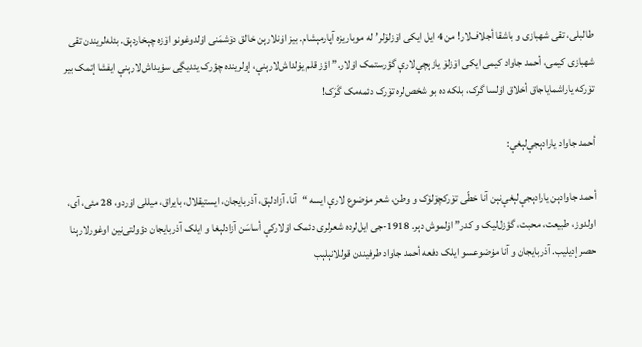طالبلی، تقی شهبازی و باشقا أجلاف‌لار! من 4 ایل ایکی اۆزلۆلر’له موباریزه آپارمېشام. بیز اۏنلارېن خالق دۆشمَنی اۏلدوغونو اۆزه چېخاردېق. بئله‌لریندن تقی شهبازی کیمی، أحمد جاواد کیمی ایکی اۆزلۆ یازېچې‌لارې گؤرستمک اۏلار.” اؤز قلم یۏلداش‌لارېنې، إولرینده چؤرک یئدیڲی سۏیداش‌لارېنې ایفشا إتمک بیر تۆرکه یاراشمایاجاق أخلاق اۏلسا گرک، بلکه ده بو شخص‌لره تۆرک دئمه‌مک گَرَک!

أحمد جاواد یارادېجې‌لېغې:

أحمد جاوادېن یارادېجې‌لېغې‌نېن آنا خطّی تۆرکچۆلۆک و وطن، شعر مۏضوع لارې ایسه “آنا، آزادلېق، آذربایجان، ایستیقلال، بایراق، میللی اۏردو، 28 مئی، آی، اولدوز، طبیعت، محبت، گؤزل‌لیک و کدر” اۏلموش دېر. 1918-جی ایل‌لرده شعرلری دئمک اۏلارکې أساسَن آزادلېغا و ایلک آذربایجان دؤولتی‌نین اوغورلارېنا حصر إدیلیب. آذربایجان و آنا مۏضوعسو ایلک دفعه أحمد جاواد طرفیندن قوللانېلېب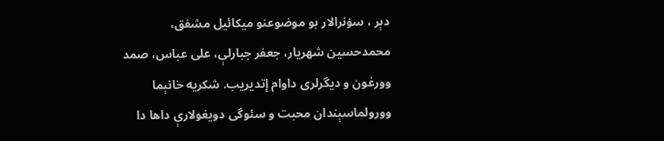دېر ، سۏنرالار بو موضوعنو میکائیل مشفق، محمدحسین شهریار، جعفر جبارلې، علی عباس، صمد وورغون و دیگرلری داوام إتدیریب. شکریه خانېما وورولماسېندان محبت و سئوگی دویغولارې داها دا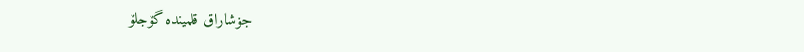جۏشاراق قلمینده گۆجلۆ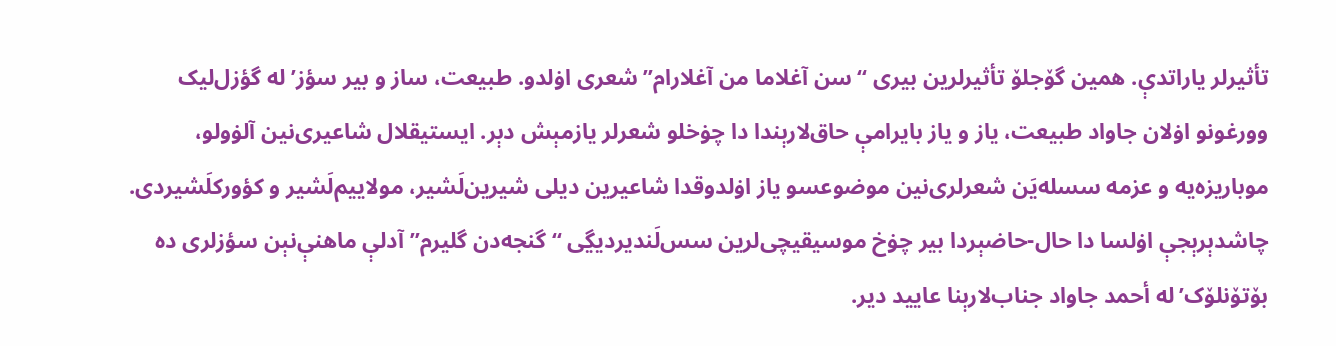تأثیرلر یاراتدې. همین گۆجلۆ تأثیرلرین بیری “سن آغلاما من آغلارام” شعری اۏلدو. طبیعت، ساز و بیر سؤز’له گؤزل‌لیک وورغونو اۏلان جاواد طبیعت، یاز و یاز بایرامې حاق‌لارېندا دا چۏخلو شعرلر یازمېش دېر. ایستیقلال شاعیری‌نین آلۏولو، موباریزه‌یه و عزمه سسله‌یَن شعرلری‌نین موضوعسو یاز اۏلدوقدا شاعیرین دیلی شیرین‌لَشیر، مولاییم‌لَشیر و کؤورکلَشیردی. چاشدېرېجې اۏلسا دا حال-حاضېردا بیر چۏخ موسیقیچی‌لرین سس‌لَندیردیڲی “گنجه‌دن گلیرم” آدلې ماهنې‌نېن سؤزلری ده بۆتۆنلۆک’له أحمد جاواد جناب‌لارېنا عایید دیر.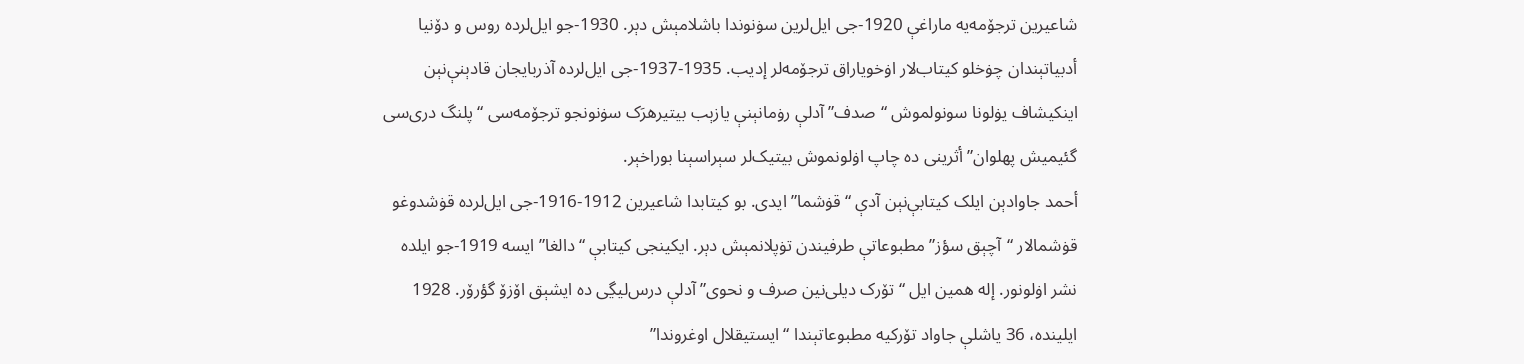شاعیرین ترجۆمه‌یه ماراغې 1920-جی ایل‌لرین سۏنوندا باشلامېش دېر. 1930-جو ایل‌لرده روس و دۆنیا أدبیاتېندان چۏخلو کیتاب‌لار اۏخویاراق ترجۆمه‌لر إدیب. 1935-1937-جی ایل‌لرده آذربایجان قادېنې‌نېن اینکیشاف یۏلونا سونولموش “صدف” آدلې رۏمانېنې یازېب بیتیرهرَک سۏنونجو ترجۆمه‌سی “پلنگ دری‌سی گئیمیش پهلوان” أثرینی ده چاپ اۏلونموش بیتیک‌لر سېراسېنا بوراخېر.
أحمد جاوادېن ایلک کیتابې‌نېن آدې “قۏشما” ایدی. بو کیتابدا شاعیرین 1912-1916-جی ایل‌لرده قۏشدوغو قۏشمالار “آچېق سؤز” مطبوعاتې طرفیندن تۏپلانمېش دېر. ایکینجی کیتابې “دالغا” ایسه 1919-جو ایلده نشر اۏلونور. إله همین ایل “تۆرک دیلی‌نین صرف و نحوی” آدلې درس‌لیڲی ده ایشېق اۆزۆ گؤرۆر. 1928 ایلینده، 36 یاشلې جاواد تۆرکیه مطبوعاتېندا “ایستیقلال اوغروندا”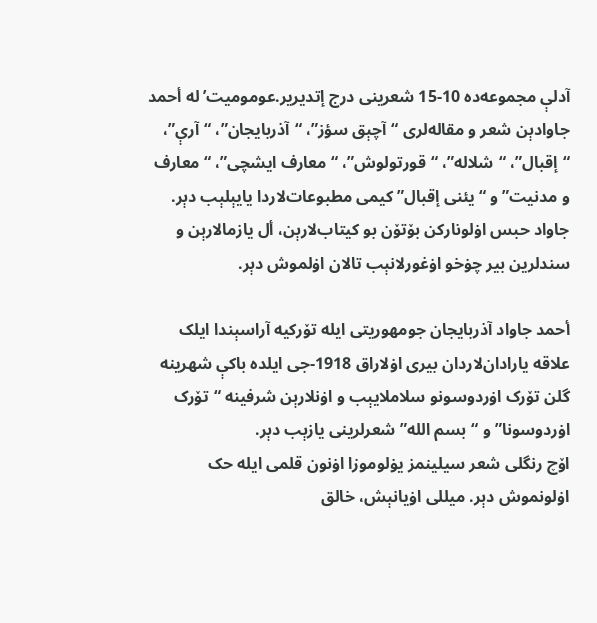آدلې مجموعه‌ده 10-15 شعرینی درج إتدیریر.عومومیت’له أحمد جاوادېن شعر و مقاله‌لری “آچېق سؤز”، “آذربایجان”، “آرې”، “إقبال”، “شلاله”، “قورتولوش”، “معارف ایشچی”، “معارف و مدنیت” و “یئنی إقبال” کیمی مطبوعات‌لاردا یایېلېب دېر. جاواد حبس اۏلونارکن بۆتۆن بو کیتاب‌لارېن، أل یازمالارېن و سندلرین بیر چۏخو اۏغورلانېب تالان اۏلموش دېر.

أحمد جاواد آذربایجان جومهوریتی ایله تۆرکیه آراسېندا ایلک علاقه یارادان‌لاردان بیری اۏلاراق 1918-جی ایلده باکې شهرینه گلن تۆرک اۏردوسونو سلاملایېب و اۏنلارېن شرفینه “تۆرک اۏردوسونا” و “بسم الله” شعرلرینی یازېب دېر.
اۆچ رنگلی شعر سیلینمز یۏلوموزا اۏنون قلمی ایله حک اۏلونموش دېر. میللی اۏیانېش، خالق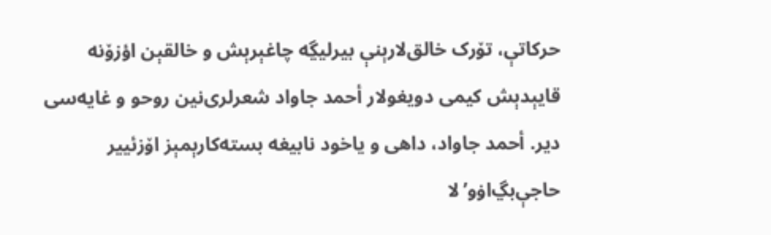حرکاتې، تۆرک خالق‌لارېنې بیرلیڲه چاغېرېش و خالقېن اؤزۆنه قایېدېش کیمی دویغولار أحمد جاواد شعرلری‌نین روحو و غایه‌سی دیر. أحمد جاواد، داهی و یاخود نابیغه بسته‌کارېمېز اۆزئییر حاجې‌بڲ‌اۏو’لا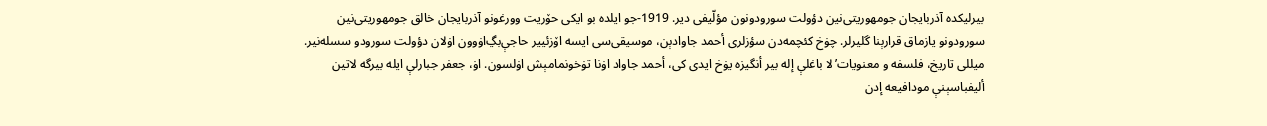بیرلیکده آذربایجان جومهوریتی‌نین دؤولت سورودونون مؤلّیفی دیر. 1919-جو ایلده بو ایکی حۆریت وورغونو آذربایجان خالق جومهوریتی‌نین سورودونو یازماق قرارېنا گلیرلر. چۏخ کئچمه‌دن سؤزلری أحمد جاوادېن، موسیقی‌سی ایسه اۆزئییر حاجې‌بڲ‌اۏوون اۏلان دؤولت سورودو سسله‌نیر.
میللی تاریخ، فلسفه و معنویات’لا باغلې إله بیر أنگیزه یۏخ ایدی کی، أحمد جاواد اۏنا تۏخونمامېش اۏلسون. اۏ، جعفر جبارلې ایله بیرگه لاتین ألیفباسېنې مودافیعه إدن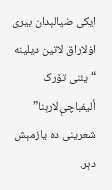ایکی ضیالېدان بیری اۏلاراق لاتین دیلینه “یئنی تۆرک ألیفباچې‌لارېنا” شعرینی ده یازمېش دېر.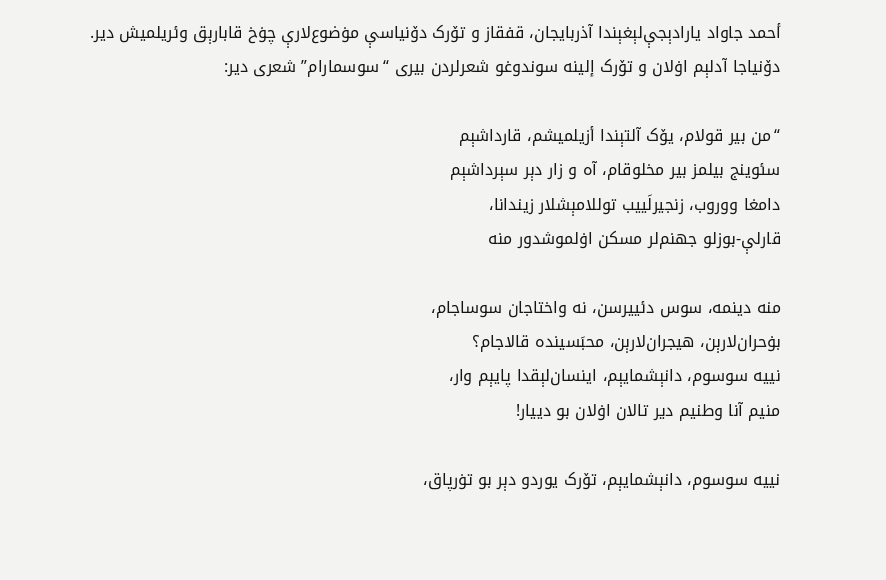أحمد جاواد یارادېجې‌لېغېندا آذربایجان، قفقاز و تۆرک دۆنیاسې مۏضوع‌لارې چۏخ قابارېق وئریلمیش دیر. دۆنیاجا آدلېم اۏلان و تۆرک إلینه سوندوغو شعرلردن بیری “سوسمارام” شعری دیر:

“من بیر قولام، یۆک آلتېندا أزیلمیشم، قارداشېم
سئوینج بیلمز بیر مخلوقام، آه و زار دېر سېرداشېم
دامغا ووروب، زنجیرلَییب توللامېشلار زیندانا،
قارلې-بوزلو جهنم‌لر مسکن اۏلموشدور منه

منه دینمه، سوس دئییرسن، نه واختاجان سوساجام،
بۏحران‌لارېن، هیجران‌لارېن، محبَسینده قالاجام؟
نییه سوسوم، دانېشمایېم، اینسان‌لېقدا پایېم وار،
منیم آنا وطنیم دیر تالان اۏلان بو دییار!

نییه سوسوم، دانېشمایېم، تۆرک یوردو دېر بو تۏرپاق،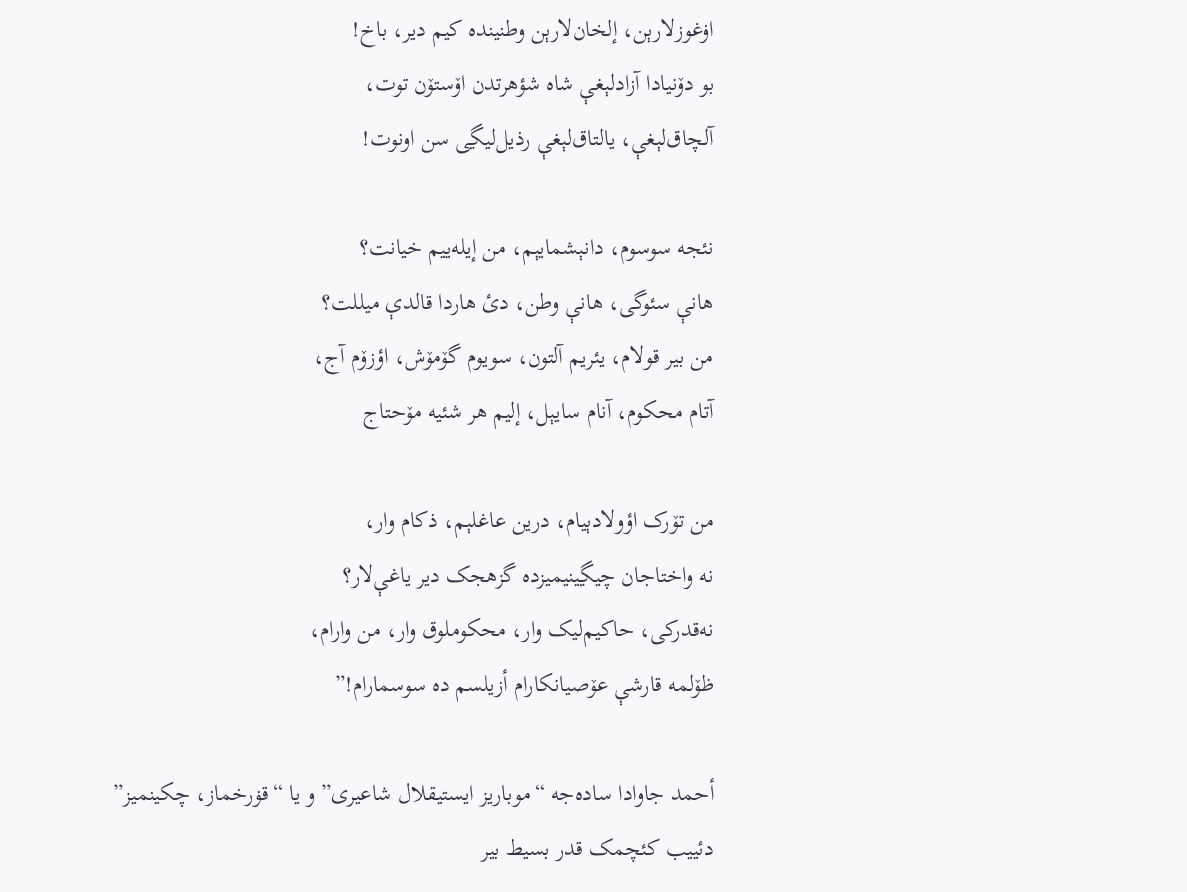اۏغوزلارېن، إلخان‌لارېن وطنینده کیم دیر، باخ!
بو دۆنیادا آزادلېغې شاه شؤهرتدن اۆستۆن توت،
آلچاق‌لېغې، یالتاق‌لېغې رذیل‌لیڲی سن اونوت!

نئجه سوسوم، دانېشمایېم، من إیله‌ییم خیانت؟
هانې سئوگی، هانې وطن، دئ هاردا قالدې میللت؟
من بیر قولام، یئریم آلتون، سویوم گۆمۆش، اؤزۆم آج،
آتام محکوم، آنام سایېل، إلیم هر شئیه مۆحتاج

من تۆرک اؤولادېیام، درین عاغلېم، ذکام وار،
نه واختاجان چیڲینیمیزده گزهجک دیر یاغې‌لار؟
نه‌قدرکی، حاکیم‌لیک وار، محکوملوق وار، من وارام،
ظۆلمه قارشې عۆصیانکارام أزیلسم ده سوسمارام!”

أحمد جاوادا ساده‌جه “موباریز ایستیقلال شاعیری” و یا “قۏرخماز، چکینمیز” دئییب کئچمک قدر بسیط بیر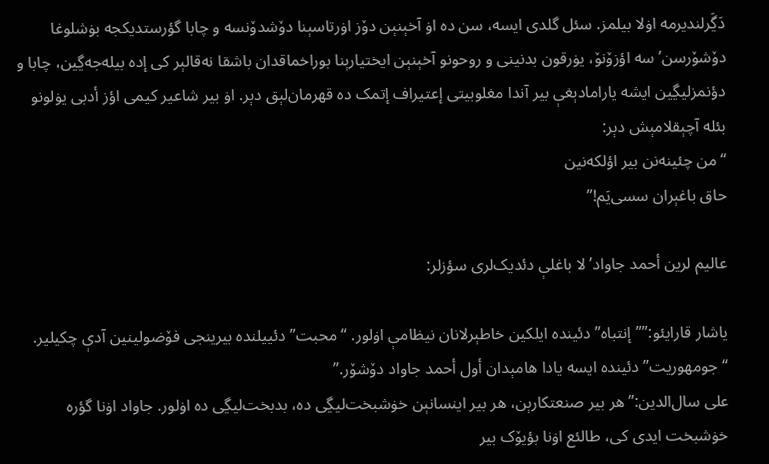دَڲَرلندیرمه اۏلا بیلمز. سئل گلدی ایسه، سن ده اۏ آخېنېن دۆز اۏرتاسېنا دۆشدۆنسه و چابا گؤرستدیکجه بۏشلوغا دۆشۆرسن’سه اؤزۆنۆ، یۏرقون بدنینی و روحونو آخېنېن ایختیارېنا بوراخماقدان باشقا نه‌قالېر کی إده بیله‌جه‌ڲین، چابا و دؤنمزلیڲین ایشه یارامادېغې بیر آندا مغلوبیتی إعتیراف إتمک ده قهرمان‌لېق دېر. اۏ بیر شاعیر کیمی اؤز أدبی یۏلونو بئله آچېقلامېش دېر:
“من چئینه‌نن بیر اؤلکه‌نین
حاق باغېران سسی‌یَم!”

عالیم لرین أحمد جاواد’لا باغلې دئدیک‌لری سؤزلر:

یاشار قارایئو:””إنتباه” دئینده ایلکین خاطېرلانان نیظامې اۏلور. “محبت” دئییلنده بیرینجی فۆضولینین آدې چکیلیر. “جومهوریت” دئینده ایسه یادا هامېدان أول أحمد جاواد دۆشۆر.”
علی سال‌الدین:”هر بیر صنعتکارېن، هر بیر اینسانېن خۏشبخت‌لیڲی ده، بدبخت‌لیڲی ده اۏلور. جاواد اۏنا گؤره خۏشبخت ایدی کی، طالئع اۏنا بؤیۆک بیر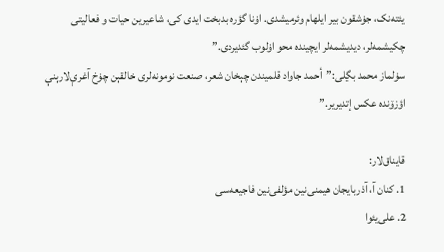یئته‌نک، جۏشقون بیر ایلهام وئرمیشدی. اۏنا گؤره بدبخت ایدی کی، شاعیرین حیات و فعالیتی چکیشمه‌لر، دیدیشمه‌لر ایچینده محو اۏلوب گئدیردی.”
سۏلماز محمد بڲلی:”أحمد جاواد قلمیندن چېخان شعر، صنعت نومونه‌لری خالقېن چۏخ آغرې‌لارېنې اؤزۆنده عکس إتدیریر.”

قایناق‌لار:
1. کنان آ، آذربایجان هیمنی‌نین مؤلفی‌نین فاجیعه‌سی
2. علی‌یئوا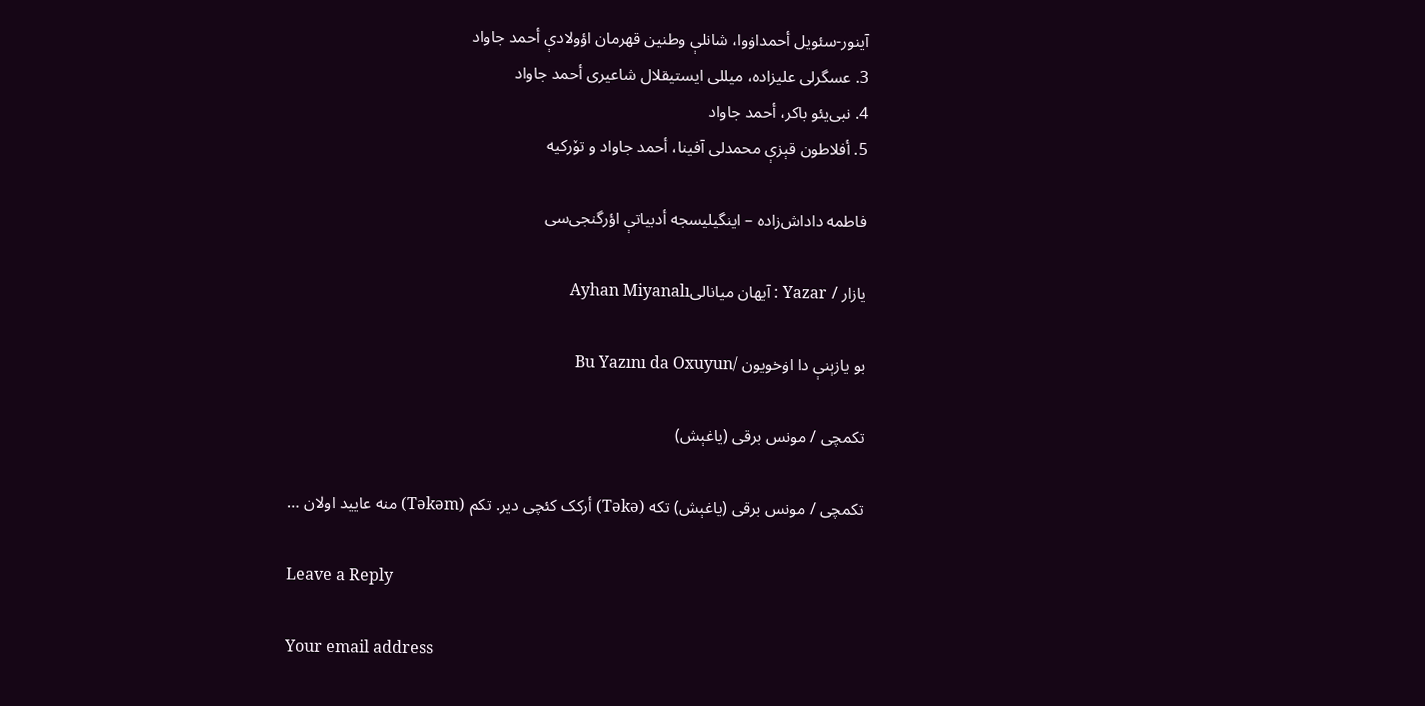آینور-سئویل أحمداۏوا، شانلې وطنین قهرمان اؤولادې أحمد جاواد
3. عسگرلی علیزاده، میللی ایستیقلال شاعیری أحمد جاواد
4. نبی‌یئو باکر، أحمد جاواد
5. أفلاطون قېزې محمدلی آفینا، أحمد جاواد و تۆرکیه

فاطمه داداش‌زاده – اینگیلیسجه أدبیاتې اؤرگنجی‌سی

یازار / Yazar : آیهان میانالیAyhan Miyanalı

بو یازېنې دا اۏخویون /Bu Yazını da Oxuyun

تکمچی / مونس برقی (یاغېش)

تکمچی / مونس برقی (یاغېش) تکه (Təkə) أرکک کئچی دیر. تکم (Təkəm) منه عایید اولان …

Leave a Reply

Your email address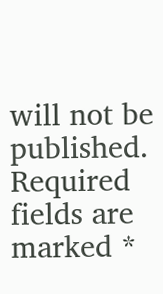will not be published. Required fields are marked *